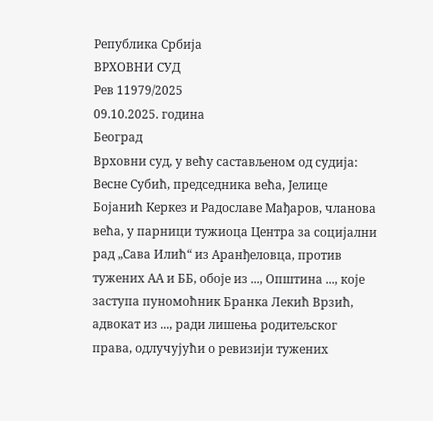Република Србија
ВРХОВНИ СУД
Рев 11979/2025
09.10.2025. година
Београд
Врховни суд, у већу састављеном од судија: Весне Субић, председника већа, Јелице Бојанић Керкез и Радославе Мађаров, чланова већа, у парници тужиоца Центра за социјални рад „Сава Илић“ из Аранђеловца, против тужених АА и ББ, обоје из ..., Општина ..., које заступа пуномоћник Бранка Лекић Врзић, адвокат из ..., ради лишења родитељског права, одлучујући о ревизији тужених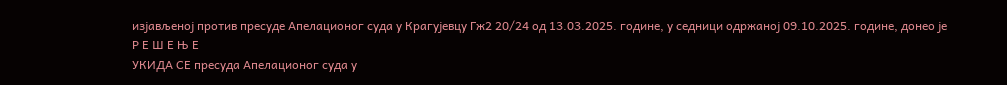изјављеној против пресуде Апелационог суда у Крагујевцу Гж2 20/24 од 13.03.2025. године, у седници одржаној 09.10.2025. године, донео је
Р Е Ш Е Њ Е
УКИДА СЕ пресуда Апелационог суда у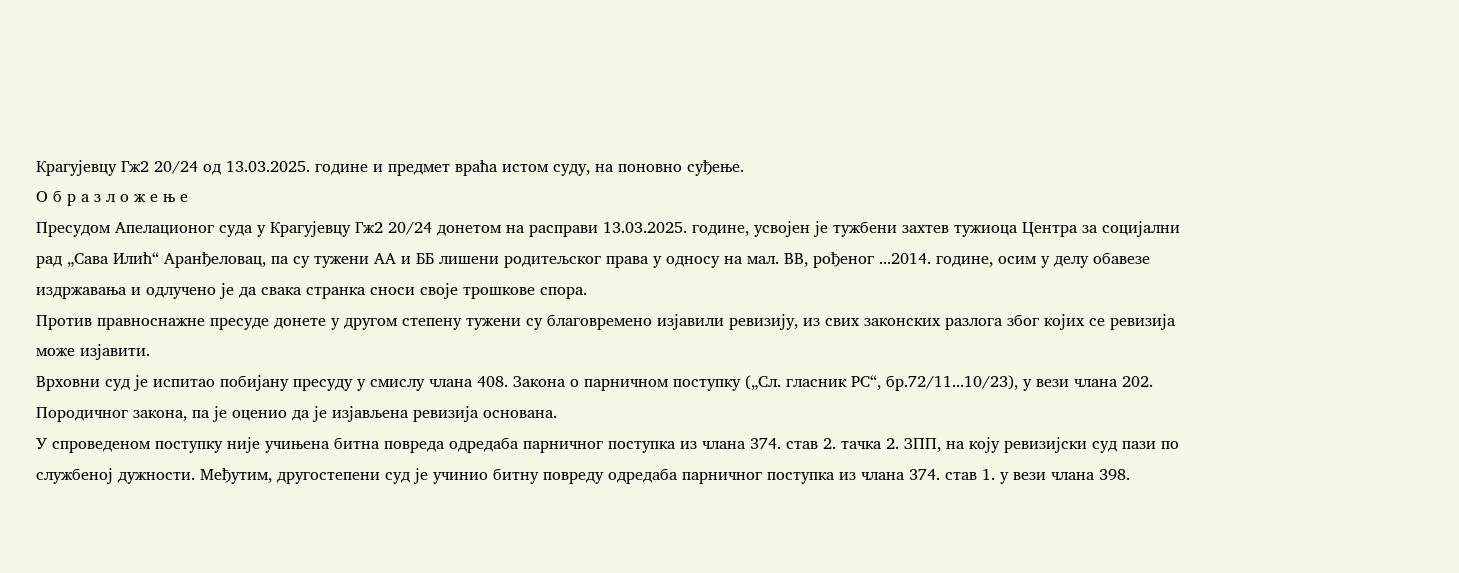Крагујевцу Гж2 20/24 од 13.03.2025. године и предмет враћа истом суду, на поновно суђење.
О б р а з л о ж е њ е
Пресудом Апелационог суда у Крагујевцу Гж2 20/24 донетом на расправи 13.03.2025. године, усвојен је тужбени захтев тужиоца Центра за социјални рад „Сава Илић“ Аранђеловац, па су тужени АА и ББ лишени родитељског права у односу на мал. ВВ, рођеног ...2014. године, осим у делу обавезе издржавања и одлучено је да свака странка сноси своје трошкове спора.
Против правноснажне пресуде донете у другом степену тужени су благовремено изјавили ревизију, из свих законских разлога због којих се ревизија може изјавити.
Врховни суд је испитао побијану пресуду у смислу члана 408. Закона о парничном поступку („Сл. гласник РС“, бр.72/11...10/23), у вези члана 202. Породичног закона, па је оценио да је изјављена ревизија основана.
У спроведеном поступку није учињена битна повреда одредаба парничног поступка из члана 374. став 2. тачка 2. ЗПП, на коју ревизијски суд пази по службеној дужности. Међутим, другостепени суд је учинио битну повреду одредаба парничног поступка из члана 374. став 1. у вези члана 398.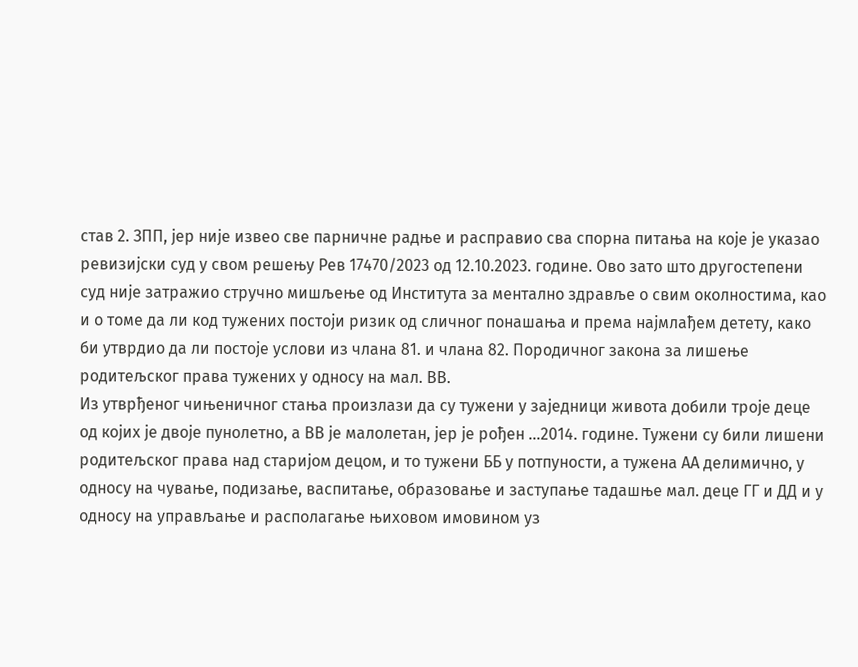став 2. ЗПП, јер није извео све парничне радње и расправио сва спорна питања на које је указао ревизијски суд у свом решењу Рев 17470/2023 од 12.10.2023. године. Ово зато што другостепени суд није затражио стручно мишљење од Института за ментално здравље о свим околностима, као и о томе да ли код тужених постоји ризик од сличног понашања и према најмлађем детету, како би утврдио да ли постоје услови из члана 81. и члана 82. Породичног закона за лишење родитељског права тужених у односу на мал. ВВ.
Из утврђеног чињеничног стања произлази да су тужени у заједници живота добили троје деце од којих је двоје пунолетно, а ВВ је малолетан, јер је рођен ...2014. године. Тужени су били лишени родитељског права над старијом децом, и то тужени ББ у потпуности, а тужена АА делимично, у односу на чување, подизање, васпитање, образовање и заступање тадашње мал. деце ГГ и ДД и у односу на управљање и располагање њиховом имовином уз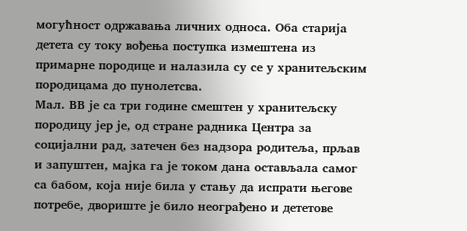могућност одржавања личних односа. Оба старија детета су току вођења поступка измештена из примарне породице и налазила су се у хранитељским породицама до пунолетсва.
Мал. ВВ је са три године смештен у хранитељску породицу јер је, од стране радника Центра за социјални рад, затечен без надзора родитеља, прљав и запуштен, мајка га је током дана остављала самог са бабом, која није била у стању да испрати његове потребе, двориште је било неограђено и дететове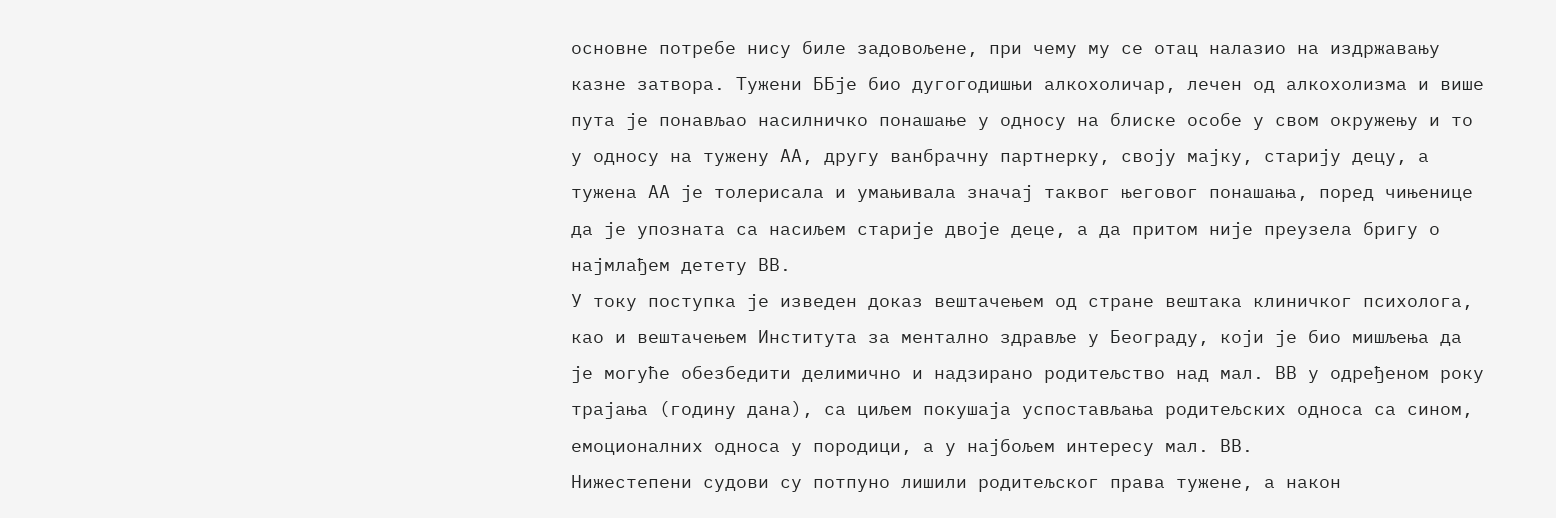основне потребе нису биле задовољене, при чему му се отац налазио на издржавању казне затвора. Тужени ББје био дугогодишњи алкохоличар, лечен од алкохолизма и више пута је понављао насилничко понашање у односу на блиске особе у свом окружењу и то у односу на тужену АА, другу ванбрачну партнерку, своју мајку, старију децу, а тужена АА је толерисала и умањивала значај таквог његовог понашања, поред чињенице да је упозната са насиљем старије двоје деце, а да притом није преузела бригу о најмлађем детету ВВ.
У току поступка је изведен доказ вештачењем од стране вештака клиничког психолога, као и вештачењем Института за ментално здравље у Београду, који је био мишљења да је могуће обезбедити делимично и надзирано родитељство над мал. ВВ у одређеном року трајања (годину дана), са циљем покушаја успостављања родитељских односа са сином, емоционалних односа у породици, а у најбољем интересу мал. ВВ.
Нижестепени судови су потпуно лишили родитељског права тужене, а након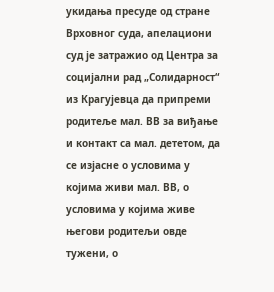укидања пресуде од стране Врховног суда, апелациони суд је затражио од Центра за социјални рад „Солидарност“ из Крагујевца да припреми родитеље мал. ВВ за виђање и контакт са мал. дететом, да се изјасне о условима у којима живи мал. ВВ, о условима у којима живе његови родитељи овде тужени, о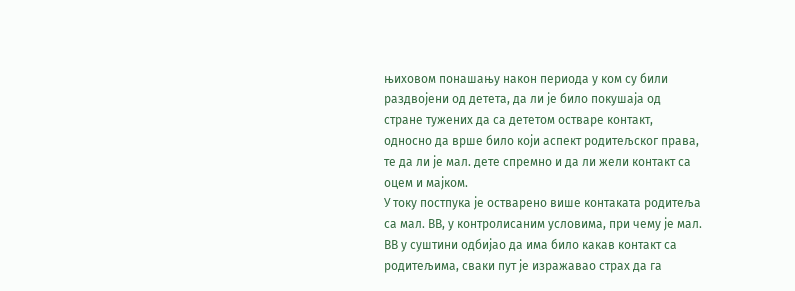њиховом понашању након периода у ком су били раздвојени од детета, да ли је било покушаја од стране тужених да са дететом остваре контакт, односно да врше било који аспект родитељског права, те да ли је мал. дете спремно и да ли жели контакт са оцем и мајком.
У току постпука је остварено више контаката родитеља са мал. ВВ, у контролисаним условима, при чему је мал. ВВ у суштини одбијао да има било какав контакт са родитељима, сваки пут је изражавао страх да га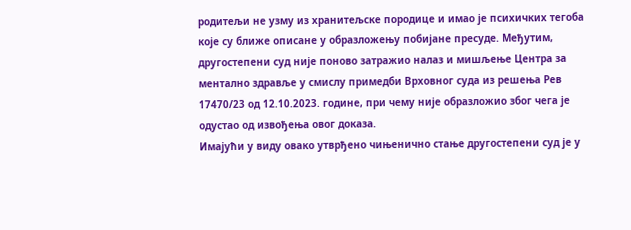родитељи не узму из хранитељске породице и имао је психичких тегоба које су ближе описане у образложењу побијане пресуде. Међутим, другостепени суд није поново затражио налаз и мишљење Центра за ментално здравље у смислу примедби Врховног суда из решења Рев 17470/23 од 12.10.2023. године, при чему није образложио због чега је одустао од извођења овог доказа.
Имајући у виду овако утврђено чињенично стање другостепени суд је у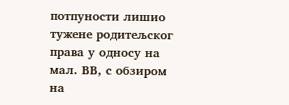потпуности лишио тужене родитељског права у односу на мал. ВВ, с обзиром на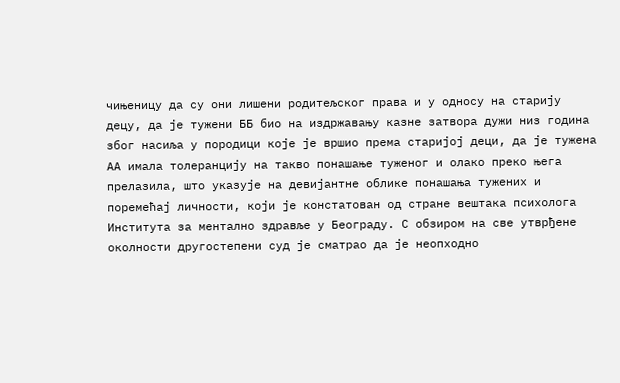чињеницу да су они лишени родитељског права и у односу на старију децу, да је тужени ББ био на издржавању казне затвора дужи низ година због насиља у породици које је вршио према старијој деци, да је тужена АА имала толеранцију на такво понашање туженог и олако преко њега прелазила, што указује на девијантне облике понашања тужених и поремећај личности, који је констатован од стране вештака психолога Института за ментално здравље у Београду. С обзиром на све утврђене околности другостепени суд је сматрао да је неопходно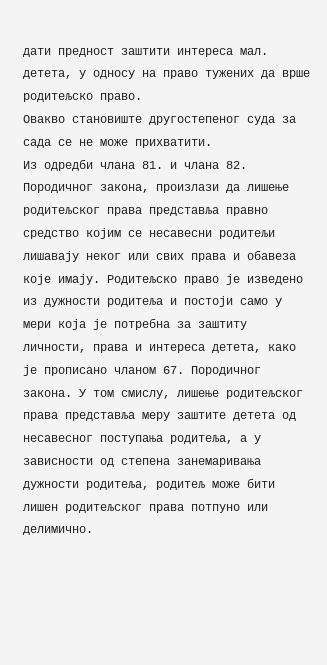дати предност заштити интереса мал. детета, у односу на право тужених да врше родитељско право.
Овакво становиште другостепеног суда за сада се не може прихватити.
Из одредби члана 81. и члана 82. Породичног закона, произлази да лишење родитељског права представља правно средство којим се несавесни родитељи лишавају неког или свих права и обавеза које имају. Родитељско право је изведено из дужности родитеља и постоји само у мери која је потребна за заштиту личности, права и интереса детета, како је прописано чланом 67. Породичног закона. У том смислу, лишење родитељског права представља меру заштите детета од несавесног поступања родитеља, а у зависности од степена занемаривања дужности родитеља, родитељ може бити лишен родитељског права потпуно или делимично.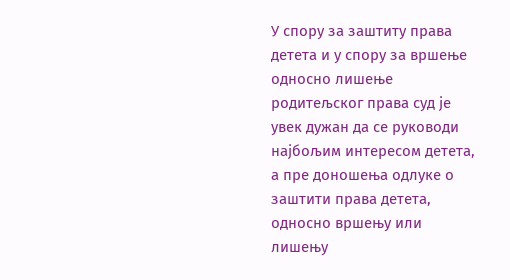У спору за заштиту права детета и у спору за вршење односно лишење родитељског права суд је увек дужан да се руководи најбољим интересом детета, а пре доношења одлуке о заштити права детета, односно вршењу или лишењу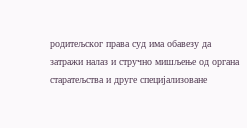родитељског права суд има обавезу да затражи налаз и стручно мишљење од органа старатељства и друге специјализоване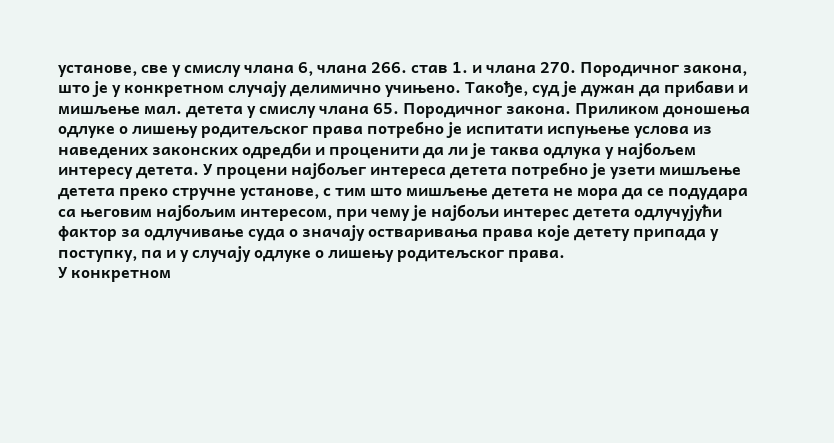установе, све у смислу члана 6, члана 266. став 1. и члана 270. Породичног закона, што је у конкретном случају делимично учињено. Такође, суд је дужан да прибави и мишљење мал. детета у смислу члана 65. Породичног закона. Приликом доношења одлуке о лишењу родитељског права потребно је испитати испуњење услова из наведених законских одредби и проценити да ли је таква одлука у најбољем интересу детета. У процени најбољег интереса детета потребно је узети мишљење детета преко стручне установе, с тим што мишљење детета не мора да се подудара са његовим најбољим интересом, при чему је најбољи интерес детета одлучујући фактор за одлучивање суда о значају остваривања права које детету припада у поступку, па и у случају одлуке о лишењу родитељског права.
У конкретном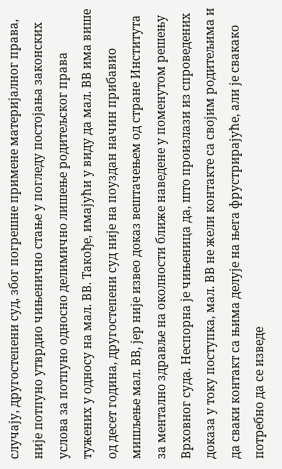случају, другостепени суд, због погрешне примене материјалног права, није потпуно утврдио чињенично стање у погледу постојања законских услова за потпуно односно делимично лишење родитељског права тужених у односу на мал. ВВ. Такође, имајући у виду да мал. ВВ има више од десет година, другостепени суд није на поуздан начин прибавио мишљење мал. ВВ, јер није извео доказ вештачењем од стране Института за ментално здравље на околности ближе наведене у поменутом решењу Врховног суда. Неспорна је чињеница да, што произлази из спроведених доказа у току поступка, мал. ВВ не жели контакте са својим родитељима и да сваки контакт са њима делује на њега фрустрирајуће, али је свакако потребно да се изведе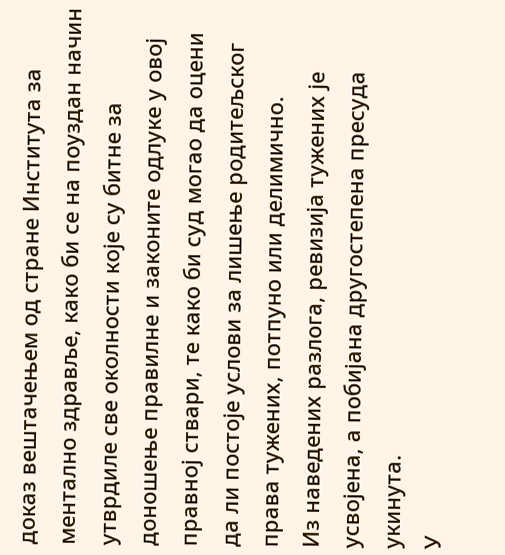доказ вештачењем од стране Института за ментално здравље, како би се на поуздан начин утврдиле све околности које су битне за доношење правилне и законите одлуке у овој правној ствари, те како би суд могао да оцени да ли постоје услови за лишење родитељског права тужених, потпуно или делимично.
Из наведених разлога, ревизија тужених је усвојена, а побијана другостепена пресуда укинута.
У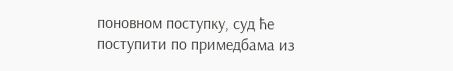поновном поступку, суд ће поступити по примедбама из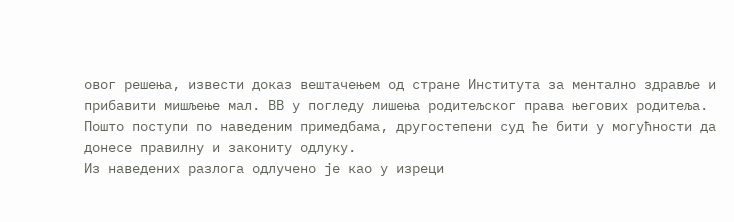овог решења, извести доказ вештачењем од стране Института за ментално здравље и прибавити мишљење мал. ВВ у погледу лишења родитељског права његових родитеља.
Пошто поступи по наведеним примедбама, другостепени суд ће бити у могућности да донесе правилну и закониту одлуку.
Из наведених разлога одлучено је као у изреци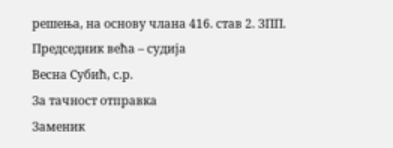решења, на основу члана 416. став 2. ЗПП.
Председник већа – судија
Весна Субић, с.р.
За тачност отправка
Заменик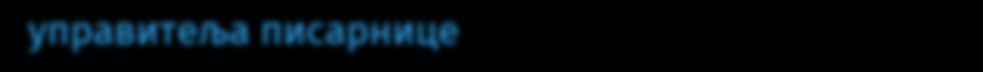управитеља писарнице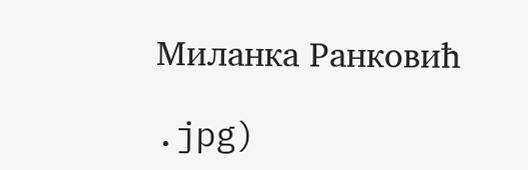Миланка Ранковић

.jpg)